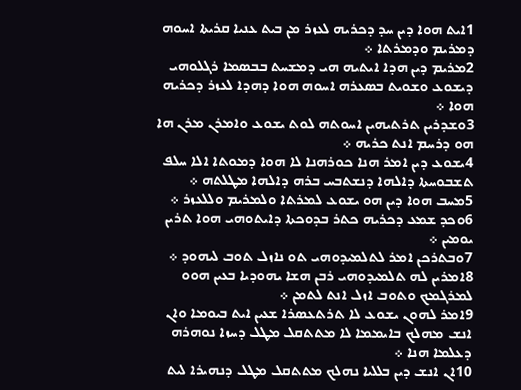1ܐܝܬ ܗܘܐ ܕܝܢ ܚܕ ܕܟܪܝܗ ܠܥܙܪ ܡܢ ܒܝܬ ܥܢܝܐ ܩܪܝܬܐ ܐܚܘܗ ܕܡܪܝܡ ܘܕܡܪܬܐ ܀
2ܡܪܝܡ ܕܝܢ ܗܕܐ ܐܝܬܝܗ ܗܝ ܕܡܫܚܬ ܒܒܤܡܐ ܪܓܠܘܗܝ ܕܝܫܘܥ ܘܫܘܝܬ ܒܤܥܪܗ ܐܚܘܗ ܗܘܐ ܕܗܕܐ ܠܥܙܪ ܕܟܪܝܗ ܗܘܐ ܀
3ܘܫܕܪܝܢ ܬܪܬܝܗܝܢ ܐܚܘܬܗ ܠܘܬ ܝܫܘܥ ܘܐܡܪܢ ܡܪܢ ܗܐ ܗܘ ܕܪܚܡ ܐܢܬ ܟܪܝܗ ܀
4ܝܫܘܥ ܕܝܢ ܐܡܪ ܗܢܐ ܟܘܪܗܢܐ ܠܐ ܗܘܐ ܕܡܘܬܐ ܐܠܐ ܚܠܦ ܬܫܒܘܚܬܐ ܕܐܠܗܐ ܕܢܫܬܒܚ ܒܪܗ ܕܐܠܗܐ ܡܛܠܬܗ ܀
5ܡܚܒ ܗܘܐ ܕܝܢ ܗܘ ܝܫܘܥ ܠܡܪܬܐ ܘܠܡܪܝܡ ܘܠܠܥܙܪ ܀
6ܘܟܕ ܫܡܥ ܕܟܪܝܗ ܟܬܪ ܒܕܘܟܬܐ ܕܐܝܬܘܗܝ ܗܘܐ ܬܪܝܢ ܝܘܡܝܢ ܀
7ܘܒܬܪܟܢ ܐܡܪ ܠܬܠܡܝܕܘܗܝ ܬܘ ܢܐܙܠ ܬܘܒ ܠܝܗܘܕ ܀
8ܐܡܪܝܢ ܠܗ ܬܠܡܝܕܘܗܝ ܪܒܢ ܗܫܐ ܝܗܘܕܝܐ ܒܥܝܢ ܗܘܘ ܠܡܪܓܡܟ ܘܬܘܒ ܐܙܠ ܐܢܬ ܠܬܡܢ ܀
9ܐܡܪ ܠܗܘܢ ܝܫܘܥ ܠܐ ܬܪܬܥܤܪܐ ܫܥܝܢ ܐܝܬ ܒܝܘܡܐ ܘܐܢ ܐܢܫ ܡܗܠܟ ܒܐܝܡܡܐ ܠܐ ܡܬܬܩܠ ܡܛܠ ܕܚܙܐ ܢܘܗܪܗ ܕܥܠܡܐ ܗܢܐ ܀
10ܐܢ ܐܢܫ ܕܝܢ ܒܠܠܝܐ ܢܗܠܟ ܡܬܬܩܠ ܡܛܠ ܕܢܗܝܪܐ ܠܝܬ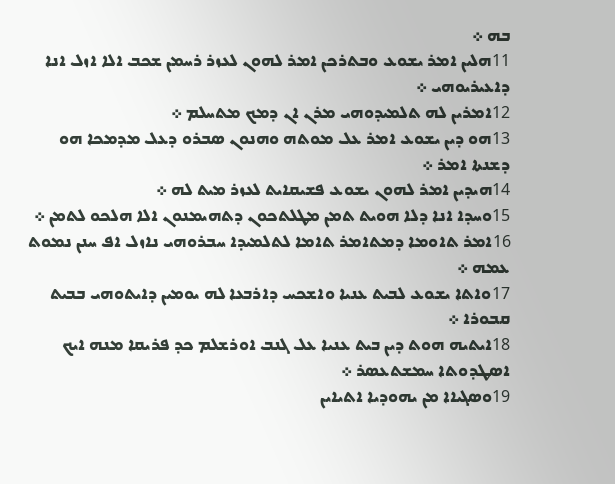ܒܗ ܀
11ܗܠܝܢ ܐܡܪ ܝܫܘܥ ܘܒܬܪܟܢ ܐܡܪ ܠܗܘܢ ܠܥܙܪ ܪܚܡܢ ܫܟܒ ܐܠܐ ܐܙܠ ܐܢܐ ܕܐܥܝܪܝܘܗܝ ܀
12ܐܡܪܝܢ ܠܗ ܬܠܡܝܕܘܗܝ ܡܪܢ ܐܢ ܕܡܟ ܡܬܚܠܡ ܀
13ܗܘ ܕܝܢ ܝܫܘܥ ܐܡܪ ܥܠ ܡܘܬܗ ܘܗܢܘܢ ܤܒܪܘ ܕܥܠ ܡܕܡܟܐ ܗܘ ܕܫܢܬܐ ܐܡܪ ܀
14ܗܝܕܝܢ ܐܡܪ ܠܗܘܢ ܝܫܘܥ ܦܫܝܩܐܝܬ ܠܥܙܪ ܡܝܬ ܠܗ ܀
15ܘܚܕܐ ܐܢܐ ܕܠܐ ܗܘܝܬ ܬܡܢ ܡܛܠܬܟܘܢ ܕܬܗܝܡܢܘܢ ܐܠܐ ܗܠܟܘ ܠܬܡܢ ܀
16ܐܡܪ ܬܐܘܡܐ ܕܡܬܐܡܪ ܬܐܡܐ ܠܬܠܡܝܕܐ ܚܒܪܘܗܝ ܢܐܙܠ ܐܦ ܚܢܢ ܢܡܘܬ ܥܡܗ ܀
17ܘܐܬܐ ܝܫܘܥ ܠܒܝܬ ܥܢܝܐ ܘܐܫܟܚ ܕܐܪܒܥܐ ܠܗ ܝܘܡܝܢ ܕܐܝܬܘܗܝ ܒܒܝܬ ܩܒܘܪܐ ܀
18ܐܝܬܝܗ ܗܘܬ ܕܝܢ ܒܝܬ ܥܢܝܐ ܥܠ ܓܢܒ ܐܘܪܫܠܡ ܟܕ ܦܪܝܩܐ ܡܢܗ ܐܝܟ ܐܤܛܕܘܬܐ ܚܡܫܬܥܤܪ ܀
19ܘܤܓܝܐܐ ܡܢ ܝܗܘܕܝܐ ܐܬܝܐܝܢ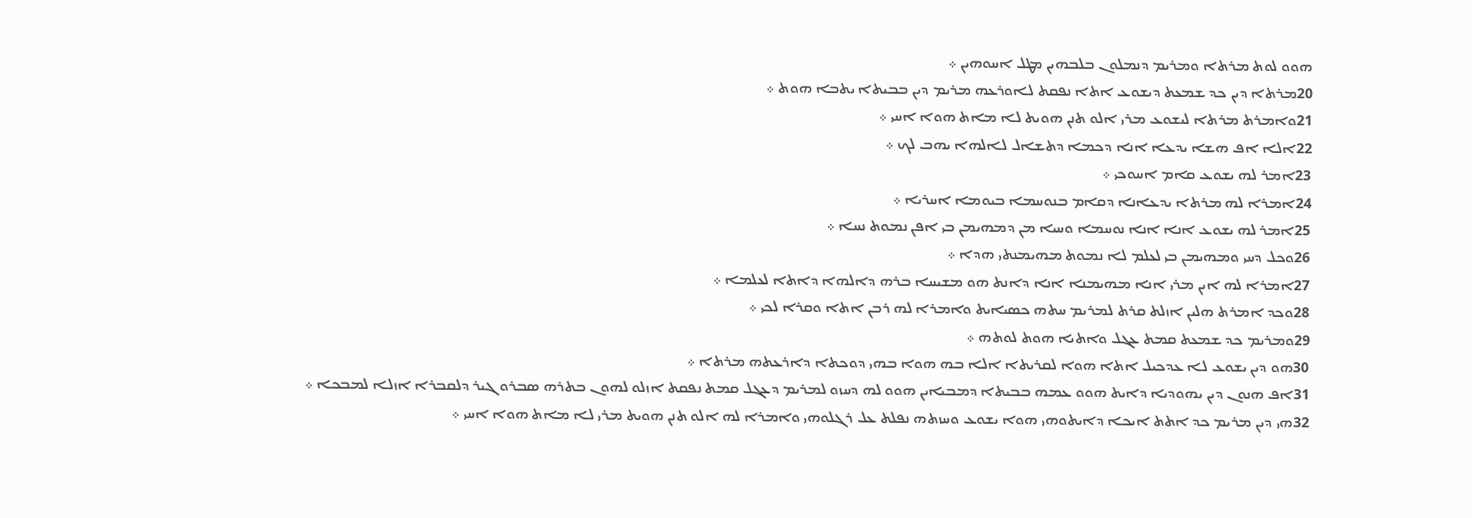ܗܘܘ ܠܘܬ ܡܪܬܐ ܘܡܪܝܡ ܕܢܡܠܘܢ ܒܠܒܗܝܢ ܡܛܠ ܐܚܘܗܝܢ ܀
20ܡܪܬܐ ܕܝܢ ܟܕ ܫܡܥܬ ܕܝܫܘܥ ܐܬܐ ܢܦܩܬ ܠܐܘܪܥܗ ܡܪܝܡ ܕܝܢ ܒܒܝܬܐ ܝܬܒܐ ܗܘܬ ܀
21ܘܐܡܪܬ ܡܪܬܐ ܠܝܫܘܥ ܡܪܝ ܐܠܘ ܬܢܢ ܗܘܝܬ ܠܐ ܡܐܬ ܗܘܐ ܐܚܝ ܀
22ܐܠܐ ܐܦ ܗܫܐ ܝܕܥܐ ܐܢܐ ܕܟܡܐ ܕܬܫܐܠ ܠܐܠܗܐ ܝܗܒ ܠܟ ܀
23ܐܡܪ ܠܗ ܝܫܘܥ ܩܐܡ ܐܚܘܟܝ ܀
24ܐܡܪܐ ܠܗ ܡܪܬܐ ܝܕܥܐܢܐ ܕܩܐܡ ܒܢܘܚܡܐ ܒܝܘܡܐ ܐܚܪܝܐ ܀
25ܐܡܪ ܠܗ ܝܫܘܥ ܐܢܐ ܐܢܐ ܢܘܚܡܐ ܘܚܝܐ ܡܢ ܕܡܗܝܡܢ ܒܝ ܐܦܢ ܢܡܘܬ ܢܚܐ ܀
26ܘܟܠ ܕܚܝ ܘܡܗܝܡܢ ܒܝ ܠܥܠܡ ܠܐ ܢܡܘܬ ܡܗܝܡܢܬܝ ܗܕܐ ܀
27ܐܡܪܐ ܠܗ ܐܝܢ ܡܪܝ ܐܢܐ ܡܗܝܡܢܐ ܐܢܐ ܕܐܢܬ ܗܘ ܡܫܝܚܐ ܒܪܗ ܕܐܠܗܐ ܕܐܬܐ ܠܥܠܡܐ ܀
28ܘܟܕ ܐܡܪܬ ܗܠܝܢ ܐܙܠܬ ܩܪܬ ܠܡܪܝܡ ܚܬܗ ܟܤܝܐܝܬ ܘܐܡܪܐ ܠܗ ܪܒܢ ܐܬܐ ܘܩܪܐ ܠܟܝ ܀
29ܘܡܪܝܡ ܟܕ ܫܡܥܬ ܩܡܬ ܥܓܠ ܘܐܬܝܐ ܗܘܬ ܠܘܬܗ ܀
30ܗܘ ܕܝܢ ܝܫܘܥ ܠܐ ܥܕܟܝܠ ܐܬܐ ܗܘܐ ܠܩܪܝܬܐ ܐܠܐ ܒܗ ܗܘܐ ܒܗܝ ܕܘܟܬܐ ܕܐܪܥܬܗ ܡܪܬܐ ܀
31ܐܦ ܗܢܘܢ ܕܝܢ ܝܗܘܕܝܐ ܕܐܝܬ ܗܘܘ ܥܡܗ ܒܒܝܬܐ ܕܡܒܝܐܝܢ ܗܘܘ ܠܗ ܕܚܙܘ ܠܡܪܝܡ ܕܥܓܠ ܩܡܬ ܢܦܩܬ ܐܙܠܘ ܠܗܘܢ ܒܬܪܗ ܤܒܪܘ ܓܝܪ ܕܠܩܒܪܐ ܐܙܠܐ ܠܡܒܟܐ ܀
32ܗܝ ܕܝܢ ܡܪܝܡ ܟܕ ܐܬܬ ܐܝܟܐ ܕܐܝܬܘܗܝ ܗܘܐ ܝܫܘܥ ܘܚܙܬܗ ܢܦܠܬ ܥܠ ܪܓܠܘܗܝ ܘܐܡܪܐ ܠܗ ܐܠܘ ܬܢܢ ܗܘܝܬ ܡܪܝ ܠܐ ܡܐܬ ܗܘܐ ܐܚܝ ܀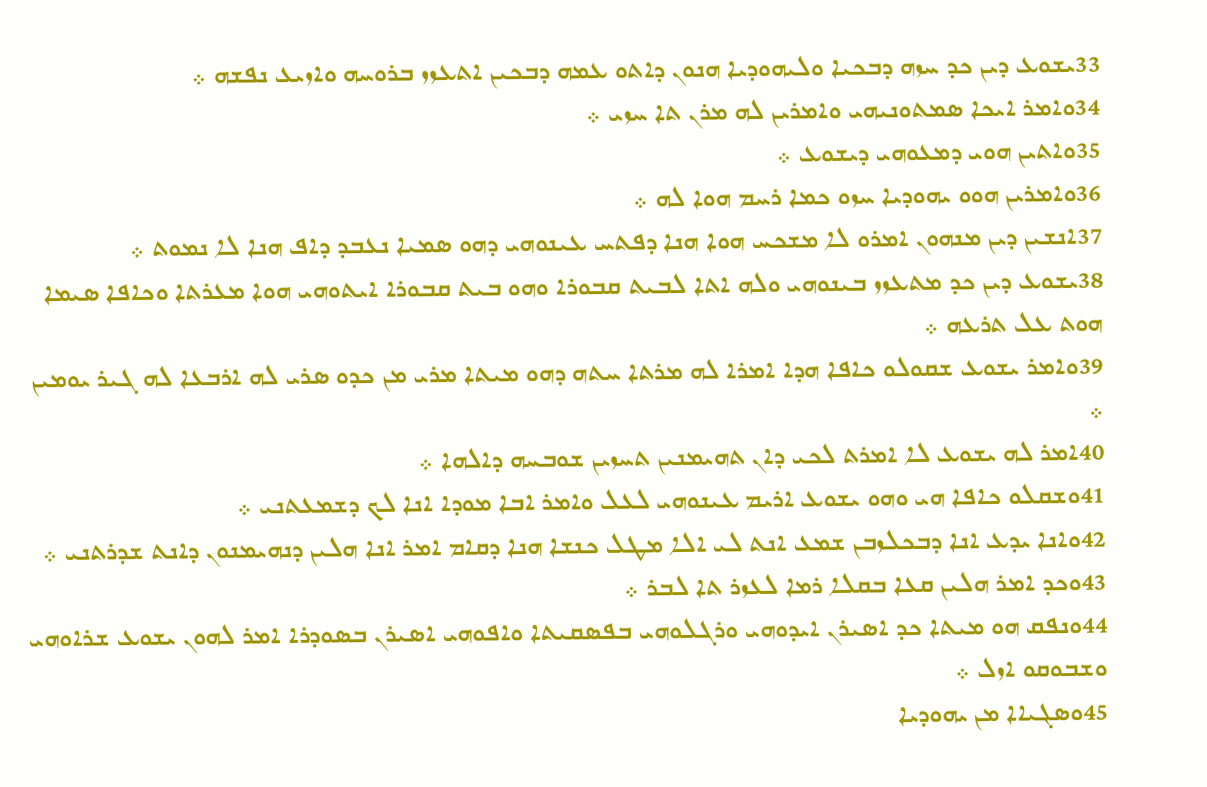33ܝܫܘܥ ܕܝܢ ܟܕ ܚܙܗ ܕܒܟܝܐ ܘܠܝܗܘܕܝܐ ܗܢܘܢ ܕܐܬܘ ܥܡܗ ܕܒܟܝܢ ܐܬܥܙܙ ܒܪܘܚܗ ܘܐܙܝܥ ܢܦܫܗ ܀
34ܘܐܡܪ ܐܝܟܐ ܤܡܬܘܢܝܗܝ ܘܐܡܪܝܢ ܠܗ ܡܪܢ ܬܐ ܚܙܝ ܀
35ܘܐܬܝܢ ܗܘܝ ܕܡܥܘܗܝ ܕܝܫܘܥ ܀
36ܘܐܡܪܝܢ ܗܘܘ ܝܗܘܕܝܐ ܚܙܘ ܟܡܐ ܪܚܡ ܗܘܐ ܠܗ ܀
37ܐܢܫܝܢ ܕܝܢ ܡܢܗܘܢ ܐܡܪܘ ܠܐ ܡܫܟܚ ܗܘܐ ܗܢܐ ܕܦܬܚ ܥܝܢܘܗܝ ܕܗܘ ܤܡܝܐ ܢܥܒܕ ܕܐܦ ܗܢܐ ܠܐ ܢܡܘܬ ܀
38ܝܫܘܥ ܕܝܢ ܟܕ ܡܬܥܙܙ ܒܝܢܘܗܝ ܘܠܗ ܐܬܐ ܠܒܝܬ ܩܒܘܪܐ ܘܗܘ ܒܝܬ ܩܒܘܪܐ ܐܝܬܘܗܝ ܗܘܐ ܡܥܪܬܐ ܘܟܐܦܐ ܤܝܡܐ ܗܘܬ ܥܠ ܬܪܥܗ ܀
39ܘܐܡܪ ܝܫܘܥ ܫܩܘܠܘ ܟܐܦܐ ܗܕܐ ܐܡܪܐ ܠܗ ܡܪܬܐ ܚܬܗ ܕܗܘ ܡܝܬܐ ܡܪܝ ܡܢ ܟܕܘ ܤܪܝ ܠܗ ܐܪܒܥܐ ܠܗ ܓܝܪ ܝܘܡܝܢ ܀
40ܐܡܪ ܠܗ ܝܫܘܥ ܠܐ ܐܡܪܬ ܠܟܝ ܕܐܢ ܬܗܝܡܢܝܢ ܬܚܙܝܢ ܫܘܒܚܗ ܕܐܠܗܐ ܀
41ܘܫܩܠܘ ܟܐܦܐ ܗܝ ܘܗܘ ܝܫܘܥ ܐܪܝܡ ܥܝܢܘܗܝ ܠܥܠ ܘܐܡܪ ܐܒܐ ܡܘܕܐ ܐܢܐ ܠܟ ܕܫܡܥܬܢܝ ܀
42ܘܐܢܐ ܝܕܥ ܐܢܐ ܕܒܟܠܙܒܢ ܫܡܥ ܐܢܬ ܠܝ ܐܠܐ ܡܛܠ ܟܢܫܐ ܗܢܐ ܕܩܐܡ ܐܡܪ ܐܢܐ ܗܠܝܢ ܕܢܗܝܡܢܘܢ ܕܐܢܬ ܫܕܪܬܢܝ ܀
43ܘܟܕ ܐܡܪ ܗܠܝܢ ܩܥܐ ܒܩܠܐ ܪܡܐ ܠܥܙܪ ܬܐ ܠܒܪ ܀
44ܘܢܦܩ ܗܘ ܡܝܬܐ ܟܕ ܐܤܝܪܢ ܐܝܕܘܗܝ ܘܪܓܠܘܗܝ ܒܦܤܩܝܬܐ ܘܐܦܘܗܝ ܐܤܝܪܢ ܒܤܘܕܪܐ ܐܡܪ ܠܗܘܢ ܝܫܘܥ ܫܪܐܘܗܝ ܘܫܒܘܩܘ ܐܙܠ ܀
45ܘܤܓܝܐܐ ܡܢ ܝܗܘܕܝܐ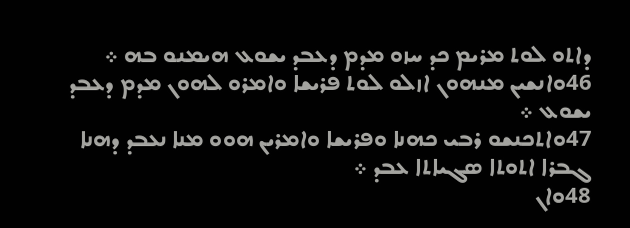ܕܐܬܘ ܠܘܬ ܡܪܝܡ ܟܕ ܚܙܘ ܡܕܡ ܕܥܒܕ ܝܫܘܥ ܗܝܡܢܘ ܒܗ ܀
46ܘܐܢܫܝܢ ܡܢܗܘܢ ܐܙܠܘ ܠܘܬ ܦܪܝܫܐ ܘܐܡܪܘ ܠܗܘܢ ܡܕܡ ܕܥܒܕ ܝܫܘܥ ܀
47ܘܐܬܟܢܫܘ ܪܒܝ ܟܗܢܐ ܘܦܪܝܫܐ ܘܐܡܪܝܢ ܗܘܘ ܡܢܐ ܢܥܒܕ ܕܗܢܐ ܓܒܪܐ ܐܬܘܬܐ ܤܓܝܐܬܐ ܥܒܕ ܀
48ܘܐܢ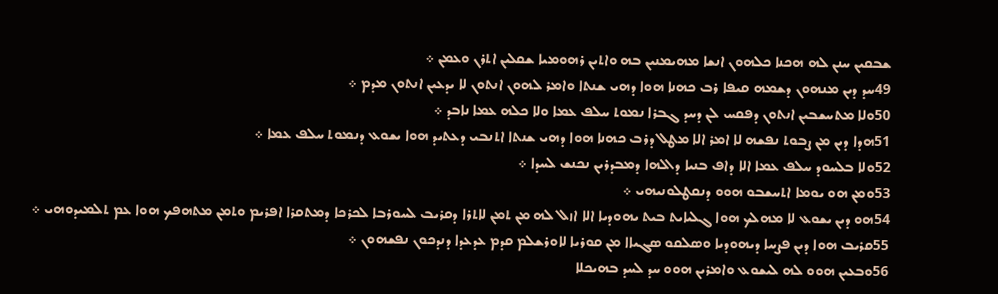ܫܒܩܝܢ ܚܢܢ ܠܗ ܗܟܢܐ ܟܠܗܘܢ ܐܢܫܐ ܡܗܝܡܢܝܢ ܒܗ ܘܐܬܝܢ ܪܗܘܡܝܐ ܫܩܠܝܢ ܐܬܪܢ ܘܥܡܢ ܀
49ܚܕ ܕܝܢ ܡܢܗܘܢ ܕܫܡܗ ܩܝܦܐ ܪܒ ܟܗܢܐ ܗܘܐ ܕܗܝ ܫܢܬܐ ܘܐܡܪ ܠܗܘܢ ܐܢܬܘܢ ܠܐ ܝܕܥܝܢ ܐܢܬܘܢ ܡܕܡ ܀
50ܘܠܐ ܡܬܚܫܒܝܢ ܐܢܬܘܢ ܕܦܩܚ ܠܢ ܕܚܕ ܓܒܪܐ ܢܡܘܬ ܚܠܦ ܥܡܐ ܘܠܐ ܟܠܗ ܥܡܐ ܢܐܒܕ ܀
51ܗܕܐ ܕܝܢ ܡܢ ܨܒܘܬ ܢܦܫܗ ܠܐ ܐܡܪ ܐܠܐ ܡܛܠ ܕܪܒ ܟܗܢܐ ܗܘܐ ܕܗܝ ܫܢܬܐ ܐܬܢܒܝ ܕܥܬܝܕ ܗܘܐ ܝܫܘܥ ܕܢܡܘܬ ܚܠܦ ܥܡܐ ܀
52ܘܠܐ ܒܠܚܘܕ ܚܠܦ ܥܡܐ ܐܠܐ ܕܐܦ ܒܢܝܐ ܕܐܠܗܐ ܕܡܒܕܪܝܢ ܢܟܢܫ ܠܚܕܐ ܀
53ܘܡܢ ܗܘ ܝܘܡܐ ܐܬܚܫܒܘ ܗܘܘ ܕܢܩܛܠܘܢܝܗܝ ܀
54ܗܘ ܕܝܢ ܝܫܘܥ ܠܐ ܡܗܠܟ ܗܘܐ ܓܠܝܐܝܬ ܒܝܬ ܝܗܘܕܝܐ ܐܠܐ ܐܙܠ ܠܗ ܡܢ ܬܡܢ ܠܐܬܪܐ ܕܩܪܝܒ ܠܚܘܪܒܐ ܠܟܪܟܐ ܕܡܬܩܪܐ ܐܦܪܝܡ ܘܬܡܢ ܡܬܗܦܟ ܗܘܐ ܥܡ ܬܠܡܝܕܘܗܝ ܀
55ܩܪܝܒ ܗܘܐ ܕܝܢ ܦܨܚܐ ܕܝܗܘܕܝܐ ܘܤܠܩܘ ܤܓܝܐܐ ܡܢ ܩܘܪܝܐ ܠܐܘܪܫܠܡ ܩܕܡ ܥܕܥܕܐ ܕܢܕܟܘܢ ܢܦܫܗܘܢ ܀
56ܘܒܥܝܢ ܗܘܘ ܠܗ ܠܝܫܘܥ ܘܐܡܪܝܢ ܗܘܘ ܚܕ ܠܚܕ ܒܗܝܟܠܐ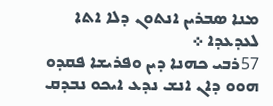ܡܢܐ ܤܒܪܝܢ ܐܢܬܘܢ ܕܠܐ ܐܬܐ ܠܥܕܥܕܐ ܀
57ܪܒܝ ܟܗܢܐ ܕܝܢ ܘܦܪܝܫܐ ܦܩܕܘ ܗܘܘ ܕܐܢ ܐܢܫ ܢܕܥ ܐܝܟܘ ܢܒܕܩ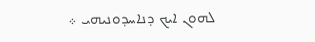ܠܗܘܢ ܐܝܟ ܕܢܐܚܕܘܢܝܗܝ ܀